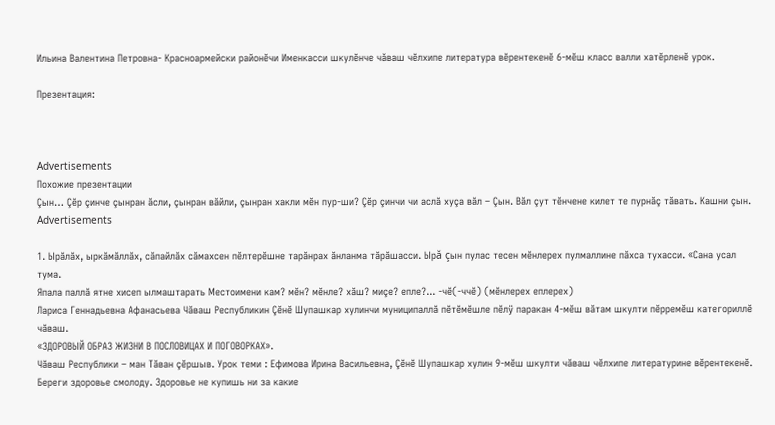Ильина Валентина Петровна- Красноармейски районĕчи Именкасси шкулĕнче чǎваш чĕлхипе литература вĕрентекенĕ 6-мĕш класс валли хатĕрленĕ урок.

Презентация:



Advertisements
Похожие презентации
Çын… Çĕр çинче çынран ăсли, çынран вăйли, çынран хакли мĕн пур-ши? Çĕр çинчи чи аслă хуçа вăл – Çын. Вăл çут тĕнчене килет те пурнăç тăвать. Кашни çын.
Advertisements

1. Ырăлăх, ыркăмăллăх, сăпайлăх сăмахсен пĕлтерĕшне тарăнрах ăнланма тăрăшасси. Ырă çын пулас тесен мĕнлерех пулмаллине пăхса тухасси. «Сана усал тума.
Япала паллă ятне хисеп ылмаштарать Местоимени кам? мĕн? мĕнле? хăш? миçе? епле?... -чĕ(-ччĕ) (мĕнлерех еплерех)
Лариса Геннадьевна Афанасьева Чăваш Республикин Çĕнĕ Шупашкар хулинчи муниципаллă пĕтĕмĕшле пĕлÿ паракан 4-мĕш вăтам шкулти пĕрремĕш категориллĕ чăваш.
«ЗДОРОВЫЙ ОБРАЗ ЖИЗНИ В ПОСЛОВИЦАХ И ПОГОВОРКАХ».
Чăваш Республики – ман Тăван çĕршыв. Урок теми : Ефимова Ирина Васильевна, Çĕнĕ Шупашкар хулин 9-мĕш шкулти чăваш чĕлхипе литературине вĕрентекенĕ.
Береги здоровье смолоду. Здоровье не купишь ни за какие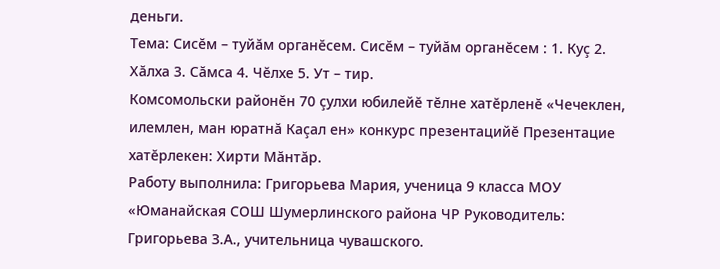деньги.
Тема: Сисĕм – туйăм органĕсем. Сисĕм – туйăм органĕсем : 1. Куç 2. Хăлха 3. Сăмса 4. Чĕлхе 5. Ут – тир.
Комсомольски районĕн 70 çулхи юбилейĕ тĕлне хатĕрленĕ «Чечеклен, илемлен, ман юратнă Каçал ен» конкурс презентацийĕ Презентацие хатĕрлекен: Хирти Мăнтăр.
Работу выполнила: Григорьева Мария, ученица 9 класса МОУ «Юманайская СОШ Шумерлинского района ЧР Руководитель: Григорьева З.А., учительница чувашского.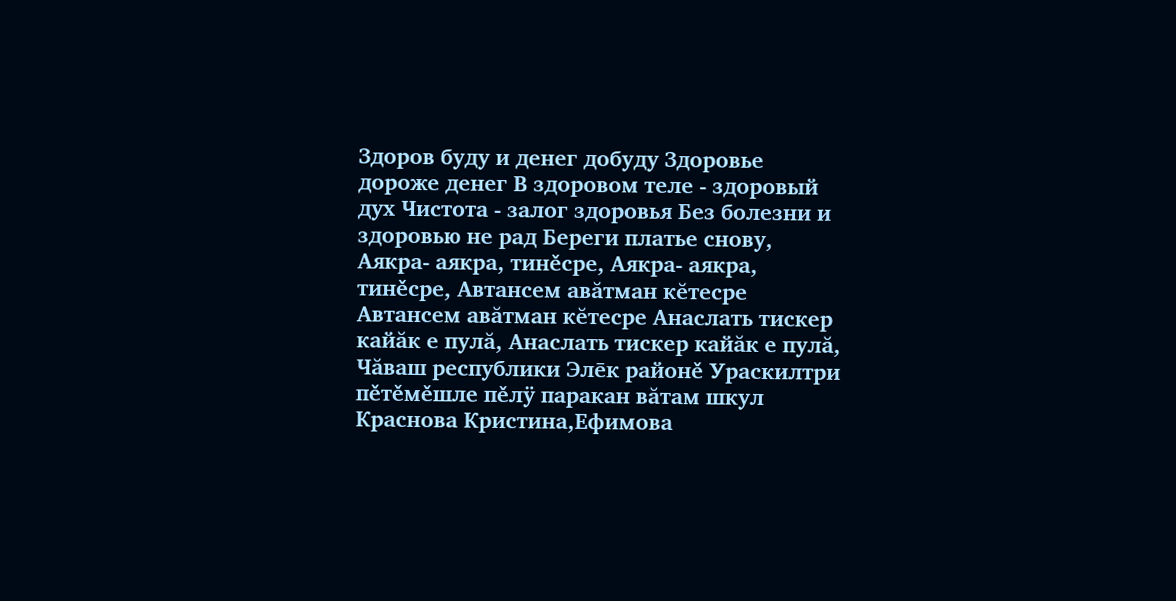Здоров буду и денег добуду Здоровье дороже денег В здоровом теле - здоровый дух Чистота - залог здоровья Без болезни и здоровью не рад Береги платье снову,
Аякра- аякра, тинěсре, Аякра- аякра, тинěсре, Автансем авăтман кĕтесре Автансем авăтман кĕтесре Анаслать тискер кайăк е пулă, Анаслать тискер кайăк е пулă,
Чăваш республики Элēк районě Ураскилтри пěтěмěшле пěлÿ паракан вăтам шкул Краснова Кристина,Ефимова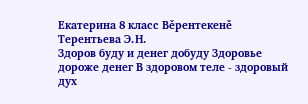Екатерина 8 класс Вěрентекенě Терентьева Э.Н.
Здоров буду и денег добуду Здоровье дороже денег В здоровом теле - здоровый дух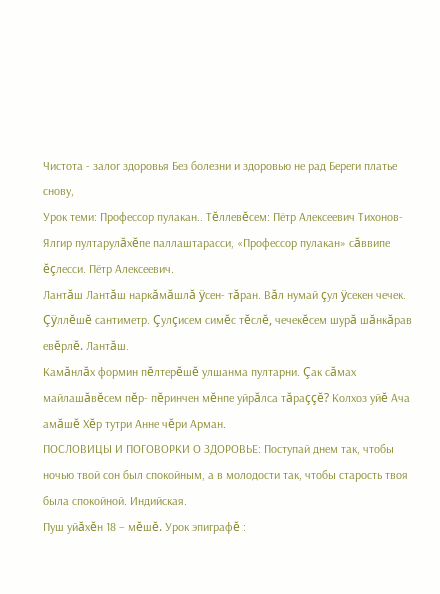Чистота - залог здоровья Без болезни и здоровью не рад Береги платье снову,
Урок теми: Профессор пулакан.. Тĕллевĕсем: Пётр Алексеевич Тихонов-Ялгир пултарулăхĕпе паллаштарасси, «Профессор пулакан» сăввипе ĕçлесси. Пётр Алексеевич.
Лантăш Лантăш наркăмăшлă ÿсен- тăран. Вăл нумай çул ÿсекен чечек. Çÿллĕшĕ сантиметр. Çулçисем симĕс тĕслĕ, чечекĕсем шурă шăнкăрав евĕрлĕ. Лантăш.
Камăнлăх формин пĕлтерĕшĕ улшанма пултарни. Çак сăмах майлашăвĕсем пĕр- пĕринчен мĕнпе уйрăлса тăраççĕ? Колхоз уйĕ Ача амăшĕ Хĕр тутри Анне чĕри Арман.
ПОСЛОВИЦЫ И ПОГОВОРКИ О ЗДОРОВЬЕ: Поступай днем так, чтобы ночью твой сон был спокойным, а в молодости так, чтобы старость твоя была спокойной. Индийская.
Пуш уйăхĕн 18 – мĕшĕ. Урок эпиграфĕ :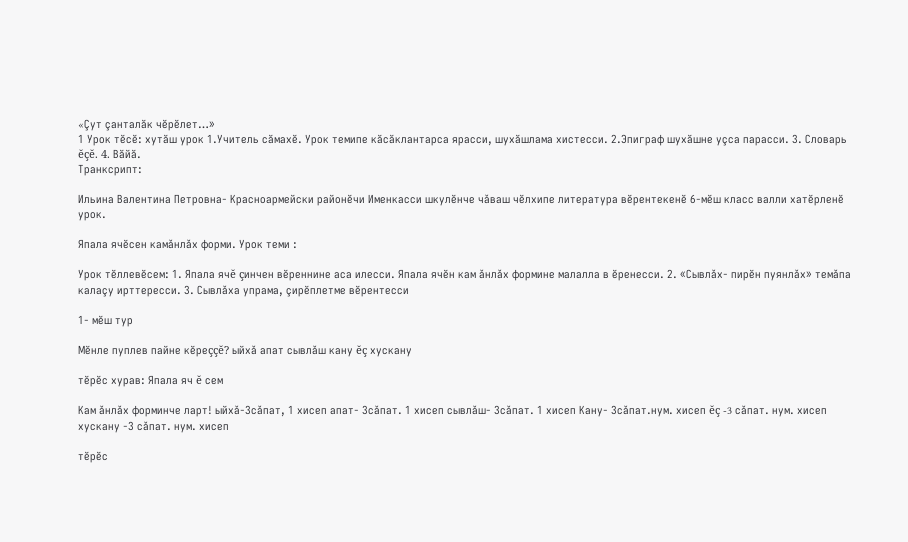«Çут çанталăк чĕрĕлет…»
1 Урок тĕсĕ: хутăш урок 1.Учитель сăмахĕ. Урок темипе кăсăклантарса ярасси, шухăшлама хистесси. 2.Эпиграф шухăшне уçса парасси. 3. Словарь ĕçĕ. 4. Вăйă.
Транксрипт:

Ильина Валентина Петровна- Красноармейски районĕчи Именкасси шкулĕнче чǎваш чĕлхипе литература вĕрентекенĕ 6-мĕш класс валли хатĕрленĕ урок.

Япала ячĕсен камǎнлǎх форми. Урок теми :

Урок тĕллевĕсем: 1. Япала ячĕ çинчен вĕреннине аса илесси. Япала ячĕн кам ǎнлǎх формине малалла в ĕренесси. 2. «Сывлǎх- пирĕн пуянлǎх» темǎпа калаçу ирттересси. 3. Сывлǎха упрама, çирĕплетме вĕрентесси

1- мĕш тур

Мĕнле пуплев пайне кĕреççĕ? ыйхǎ апат сывлǎш кану ĕç хускану

тĕрĕс хурав: Япала яч ĕ сем

Кам ǎнлǎх форминче ларт! ыйхǎ-3сǎпат, 1 хисеп апат- 3сǎпат. 1 хисеп сывлǎш- 3сǎпат. 1 хисеп Кану- 3сǎпат.нум. хисеп ĕç -3 сǎпат. нум. хисеп хускану -3 сǎпат. нум. хисеп

тĕрĕс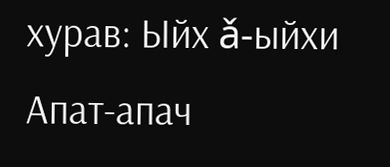хурав: Ыйх ǎ-ыйхи Апат-апач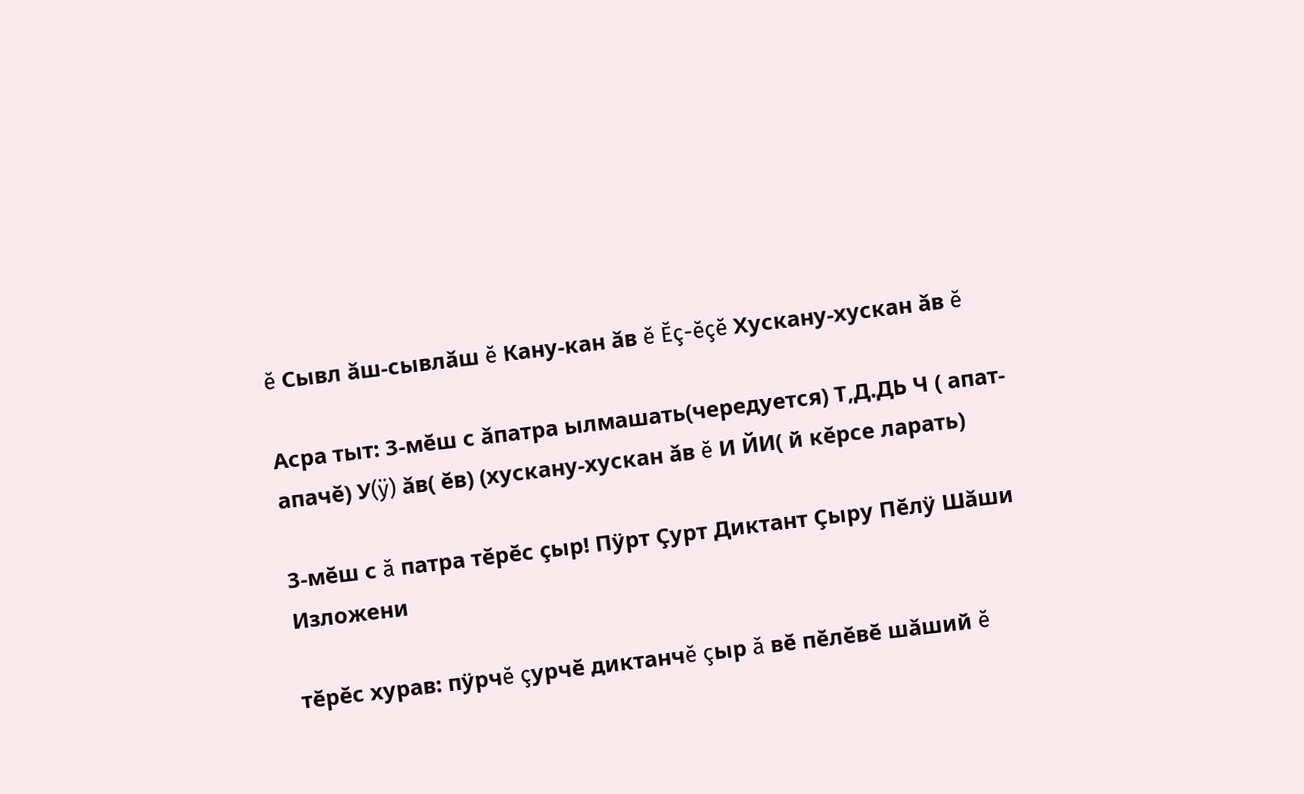ĕ Сывл ǎш-сывлǎш ĕ Кану-кан ǎв ĕ Ĕç-ĕçĕ Хускану-хускан ǎв ĕ

Асра тыт: 3-мĕш с ǎпатра ылмашать(чередуется) Т,Д.ДЬ Ч ( апат-апачĕ) У(ÿ) ǎв( ĕв) (хускану-хускан ǎв ĕ И ЙИ( й кĕрсе ларать)

3-мĕш с ǎ патра тĕрĕс çыр! Пÿрт Çурт Диктант Çыру Пĕлÿ Шǎши Изложени

тĕрĕс хурав: пÿрчĕ çурчĕ диктанчĕ çыр ǎ вĕ пĕлĕвĕ шǎший ĕ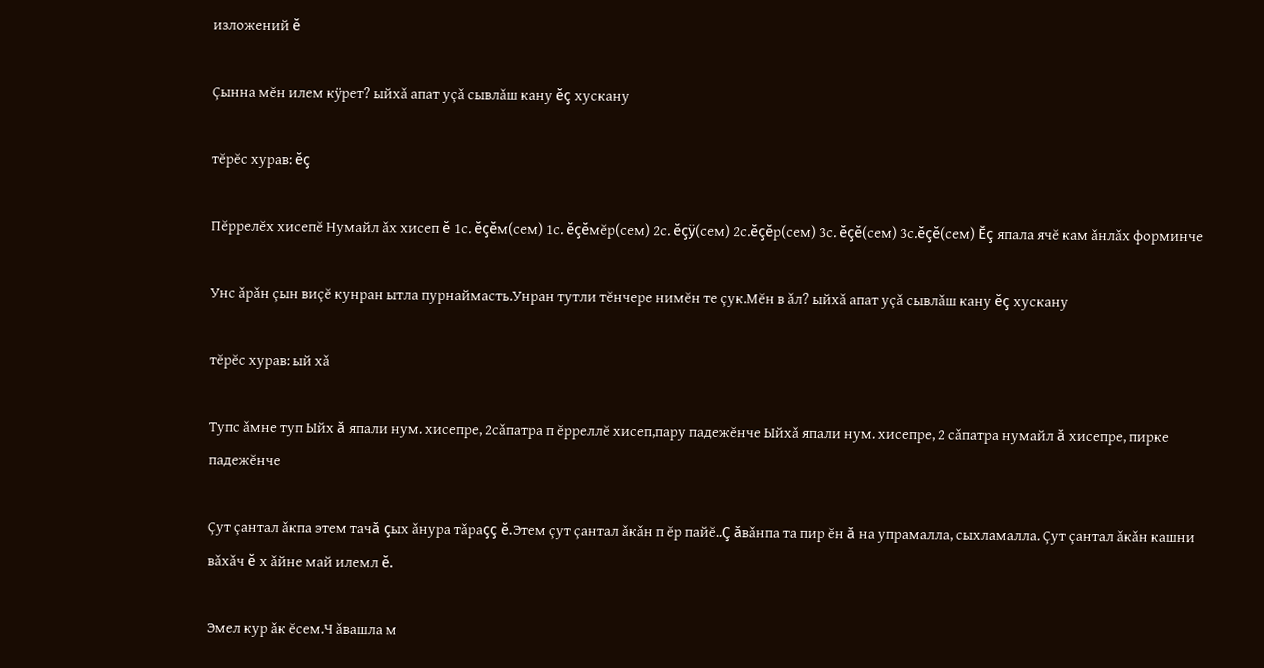изложений ĕ

Çынна мĕн илем кÿрет? ыйхǎ апат уçǎ сывлǎш кану ĕç хускану

тĕрĕс хурав: ĕç

Пĕррелĕх хисепĕ Нумайл ǎх хисеп ĕ 1с. ĕçĕм(сем) 1с. ĕçĕмĕр(сем) 2с. ĕçÿ(сем) 2с.ĕçĕр(сем) 3с. ĕçĕ(сем) 3с.ĕçĕ(сем) Ĕç япала ячĕ кам ǎнлǎх форминче

Унс ǎрǎн çын виçĕ кунран ытла пурнаймасть.Унран тутли тĕнчере нимĕн те çук.Мĕн в ǎл? ыйхǎ апат уçǎ сывлǎш кану ĕç хускану

тĕрĕс хурав: ый хǎ

Тупс ǎмне туп Ыйх ǎ япали нум. хисепре, 2сǎпатра п ĕрреллĕ хисеп,пару падежĕнче Ыйхǎ япали нум. хисепре, 2 сǎпатра нумайл ǎ хисепре, пирке падежĕнче

Çут çантал ǎкпа этем тачǎ çых ǎнура тǎраçç ĕ.Этем çут çантал ǎкǎн п ĕр пайĕ..Ç ǎвǎнпа та пир ĕн ǎ на упрамалла, сыхламалла. Çут çантал ǎкǎн кашни вǎхǎч ĕ х ǎйне май илемл ĕ.

Эмел кур ǎк ĕсем.Ч ǎвашла м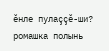ĕнле пулаççĕ-ши? ромашка полынь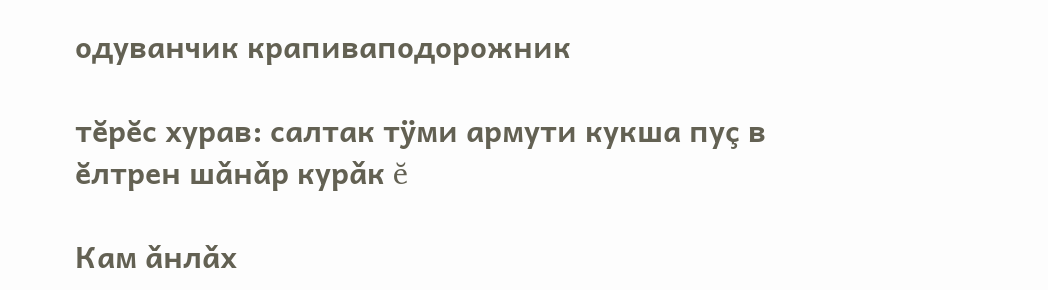одуванчик крапиваподорожник

тĕрĕс хурав: салтак тÿми армути кукша пуç в ĕлтрен шǎнǎр курǎк ĕ

Кам ǎнлǎх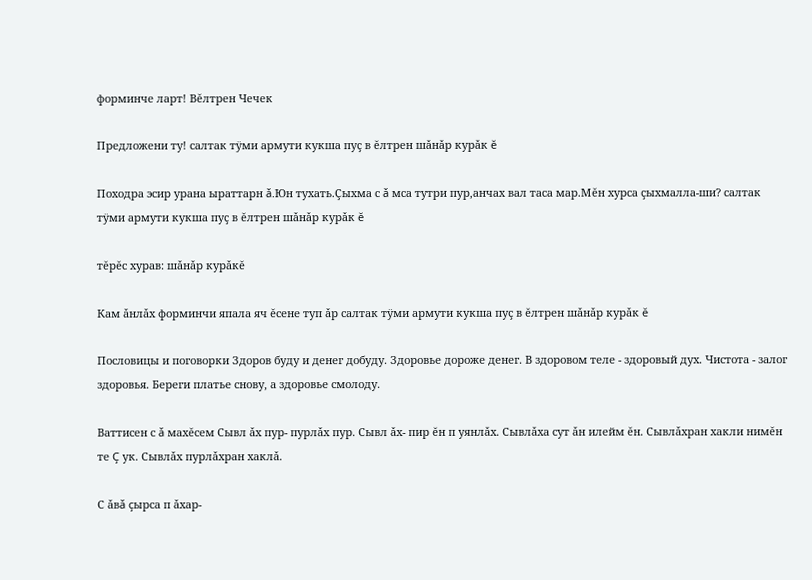форминче ларт! Вĕлтрен Чечек

Предложени ту! салтак тÿми армути кукша пуç в ĕлтрен шǎнǎр курǎк ĕ

Походра эсир урана ыраттарн ǎ.Юн тухать.Çыхма с ǎ мса тутри пур,анчах вал таса мар.Мĕн хурса çыхмалла-ши? салтак тÿми армути кукша пуç в ĕлтрен шǎнǎр курǎк ĕ

тĕрĕс хурав: шǎнǎр курǎкĕ

Кам ǎнлǎх форминчи япала яч ĕсене туп ǎр салтак тÿми армути кукша пуç в ĕлтрен шǎнǎр курǎк ĕ

Пословицы и поговорки Здоров буду и денег добуду. Здоровье дороже денег. В здоровом теле - здоровый дух. Чистота - залог здоровья. Береги платье снову, а здоровье смолоду.

Ваттисен с ǎ махĕсем Сывл ǎх пур- пурлǎх пур. Сывл ǎх- пир ĕн п уянлǎх. Сывлǎха сут ǎн илейм ĕн. Сывлǎхран хакли нимĕн те Ç ук. Сывлǎх пурлǎхран хаклǎ.

С ǎвǎ çырса п ǎхар-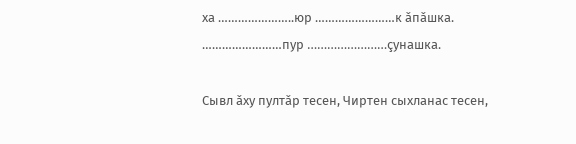ха …………………..юр ……………………к ǎпǎшка. ……………………пур ……………………çунашка.

Сывл ǎху пултǎр тесен, Чиртен сыхланас тесен,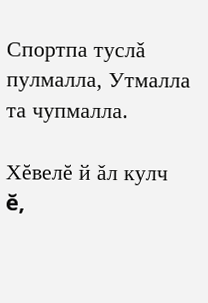Спортпа туслǎ пулмалла, Утмалла та чупмалла.

Хĕвелĕ й ǎл кулч ĕ,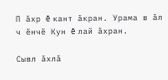П ǎхр ĕ кант ǎкран. Урама в ǎл ч ĕнчĕ Кун ĕ лай ǎхран.

Сывл ǎхлǎ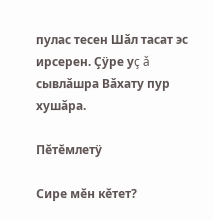пулас тесен Шǎл тасат эс ирсерен. Çÿре уç ǎ сывлǎшра Вǎхату пур хушǎра.

Пĕтĕмлетÿ

Сире мĕн кĕтет?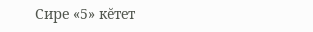Сире «5» кĕтет